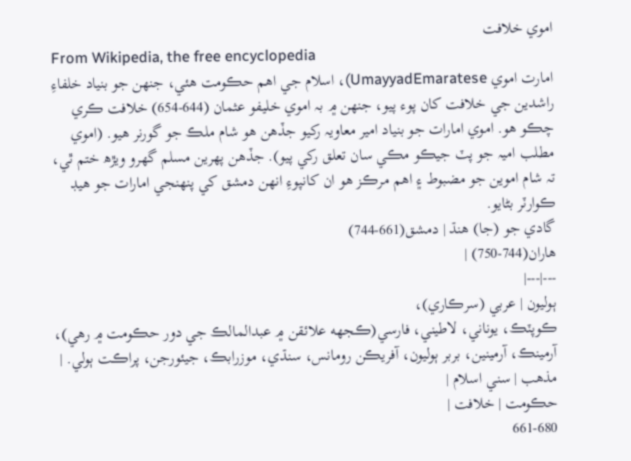اموي خلافت
From Wikipedia, the free encyclopedia
امارت اموي UmayyadEmaratese)، اسلام جي اهم حڪومت هئي، جنهن جو بنياد خلفاءِ راشدين جي خلافت کان پوء پيو، جنھن ۾ بہ اموي خليفو عثمان (644-654) خلافت ڪري چڪو هو. اموي امارات جو بنياد امير معاويہ رکيو جڏهن هو شام ملڪ جو گورنر هيو. (اموي مطلب اميہ جو پٽ جيڪو مڪي سان تعلق رکي پيو). جڏهن پھرين مسلم گھرو ويڙھ ختم ٿي، تہ شام اموين جو مضبوط ۽ اهم مرڪز هو ان کانپوءِ انهن دمشق کي پنهنجي امارات جو هيڊ ڪوارٽر بڻايو.
گادي جو (جا) هنڌ | دمشق(661-744)
هاران(744-750) |
---|---|
ٻوليون | عربي (سرڪاري)،
ڪوپٽڪ، يوناني، لاطيني، فارسي(ڪجهه علائقن ۾ عبدالمالڪ جي دور حڪومت ۾ رهي)، آرمينڪ، آرمينين، بربر ٻوليون، آفريڪن رومانس، سنڌي، موزرابڪ، جيئورجن، پراڪت ٻولي. |
مذهب | سني اسلام |
حڪومت | خلافت |
661-680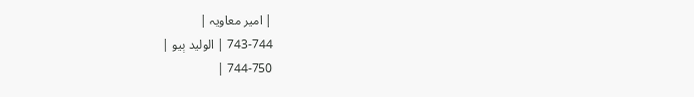| امير معاويہ |
743-744 | الوليد ٻيو |
744-750 |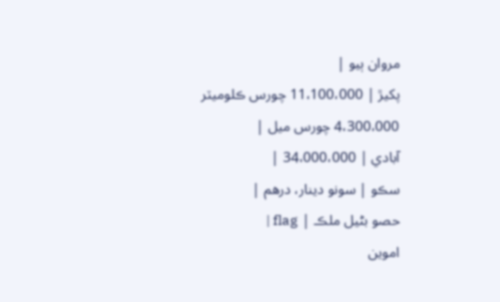مروان ٻيو |
پکيڙ | 11،100،000 چورس ڪلوميٽر
4،300،000 چورس ميل |
آبادي | 34،000،000 |
سڪو | سونو دينار، درهم |
حصو بڻيل ملڪ | flag |
اموين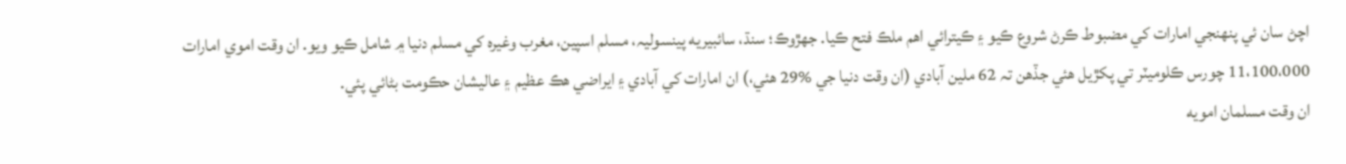اچڻ سان ئي پنهنجي امارات کي مضبوط ڪرڻ شروع ڪيو ۽ ڪيترائي اهم ملڪ فتح ڪيا. جهڙوڪ؛ سنڌ، سائبيريه پينسوليہ، مسلم اسپين، مغرب وغيره کي مسلم دنيا ۾ شامل ڪيو ويو. ان وقت اموي امارات 11،100،000 چورس ڪلوميٽر تي پکڙيل هئي جڏهن تہ 62 ملين آبادي (ان وقت دنيا جي %29 هئي،) ان امارات کي آبادي ۽ ايراضي ھڪ عظيم ۽ عاليشان حڪومت بڻائي پئي.
ان وقت مسلمان امويه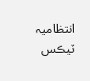انتظاميہ ٽيڪس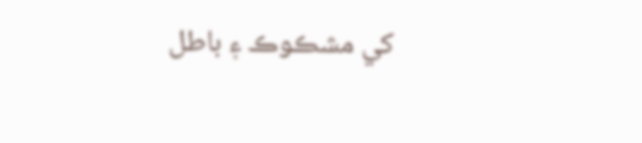کي مشڪوڪ ۽ باطل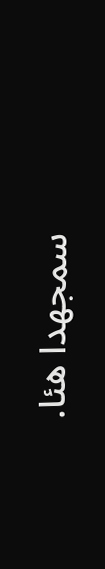سمجهدا هئا.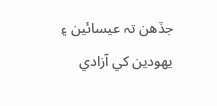جڏھن تہ عيسائين ۽ يھودين کي آزادي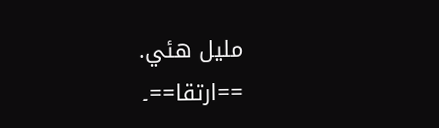مليل هئي.
==ارتقا==۔